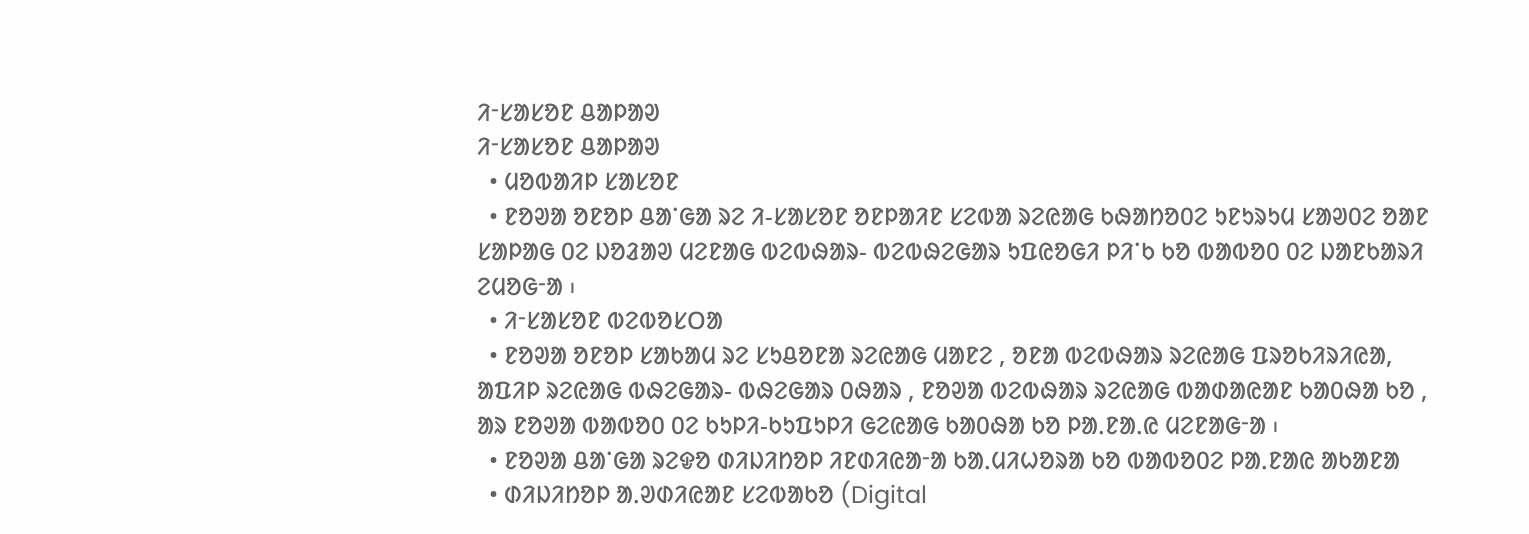ᱤᱼᱥᱟᱥᱚᱱ ᱪᱟᱞᱟᱣ
ᱤᱼᱥᱟᱥᱚᱱ ᱪᱟᱞᱟᱣ
  • ᱢᱚᱵᱟᱤᱞ ᱥᱟᱥᱚᱱ
  • ᱱᱚᱣᱟ ᱚᱱᱚᱞ ᱪᱟᱸᱜᱟ ᱨᱮ ᱤ-ᱥᱟᱥᱚᱱ ᱚᱱᱞᱟᱤᱱ ᱥᱮᱵᱟ ᱨᱮᱭᱟᱜ ᱠᱷᱟᱴᱚ᱐ᱮ ᱩᱱᱩᱨᱩᱢ ᱥᱟᱣ᱐ᱮ ᱚᱟᱱ ᱥᱟᱞᱟᱜ ᱐ᱮ ᱡᱚᱲᱟᱣ ᱢᱮᱱᱟᱜ ᱵᱮᱵᱷᱟᱨ- ᱵᱮᱵᱷᱮᱜᱟᱨ ᱩᱯᱭᱚᱜᱤ ᱞᱤᱸᱠ ᱠᱚ ᱵᱟᱵᱚ᱐ ᱐ᱮ ᱡᱟᱱᱠᱟᱨᱤ ᱮᱢᱚᱜᱼᱟ ᱾
  • ᱤᱼᱥᱟᱥᱚᱱ ᱵᱮᱵᱚᱥᱛᱟ
  • ᱱᱚᱣᱟ ᱚᱱᱚᱞ ᱥᱟᱠᱟᱢ ᱨᱮ ᱥᱩᱪᱚᱱᱟ ᱨᱮᱭᱟᱜ ᱢᱟᱱᱮ , ᱚᱱᱟ ᱵᱮᱵᱷᱟᱨ ᱨᱮᱭᱟᱜ ᱯᱨᱚᱠᱤᱨᱤᱭᱟ, ᱟᱯᱤᱞ ᱨᱮᱭᱟᱜ ᱵᱷᱮᱜᱟᱨ- ᱵᱷᱮᱜᱟᱨ ᱐ᱷᱟᱨ , ᱱᱚᱣᱟ ᱵᱮᱵᱷᱟᱨ ᱨᱮᱭᱟᱜ ᱵᱟᱰᱟᱭᱟᱱ ᱠᱟ᱐ᱷᱟ ᱠᱚ , ᱟᱨ ᱱᱚᱣᱟ ᱵᱟᱵᱚ᱐ ᱐ᱮ ᱠᱩᱞᱤ-ᱠᱩᱯᱩᱞᱤ ᱜᱮᱭᱟᱜ ᱠᱟ᱐ᱷᱟ ᱠᱚ ᱞᱟᱹᱱᱟᱹᱭ ᱢᱮᱱᱟᱜᱼᱟ ᱾
  • ᱱᱚᱣᱟ ᱪᱟᱸᱜᱟ ᱨᱮᱫᱚ ᱰᱤᱡᱤᱴᱚᱞ ᱤᱱᱰᱤᱭᱟᱼᱟ ᱠᱟᱹᱢᱤᱦᱚᱨᱟ ᱠᱚ ᱵᱟᱵᱚ᱐ᱮ ᱞᱟᱹᱱᱟᱭ ᱟᱠᱟᱱᱟ
  • ᱰᱤᱡᱤᱴᱚᱞ ᱟᱹᱣᱰᱤᱭᱟᱱ ᱥᱮᱵᱟᱠᱚ (Digital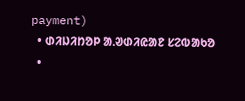payment)
  • ᱰᱤᱡᱤᱴᱚᱞ ᱟᱹᱣᱰᱤᱭᱟᱱ ᱥᱮᱵᱟᱠᱚ
  •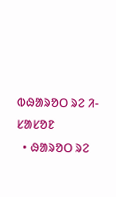ᱵᱷᱟᱨᱚᱛ ᱨᱮ ᱤ-ᱥᱟᱥᱚᱱ
  • ᱷᱟᱨᱚᱛ ᱨᱮ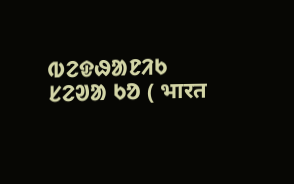ᱵᱮᱫᱷᱟᱱᱤᱠ ᱥᱮᱣᱟ ᱠᱚ ( भारत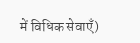में विधिक सेवाएँ)